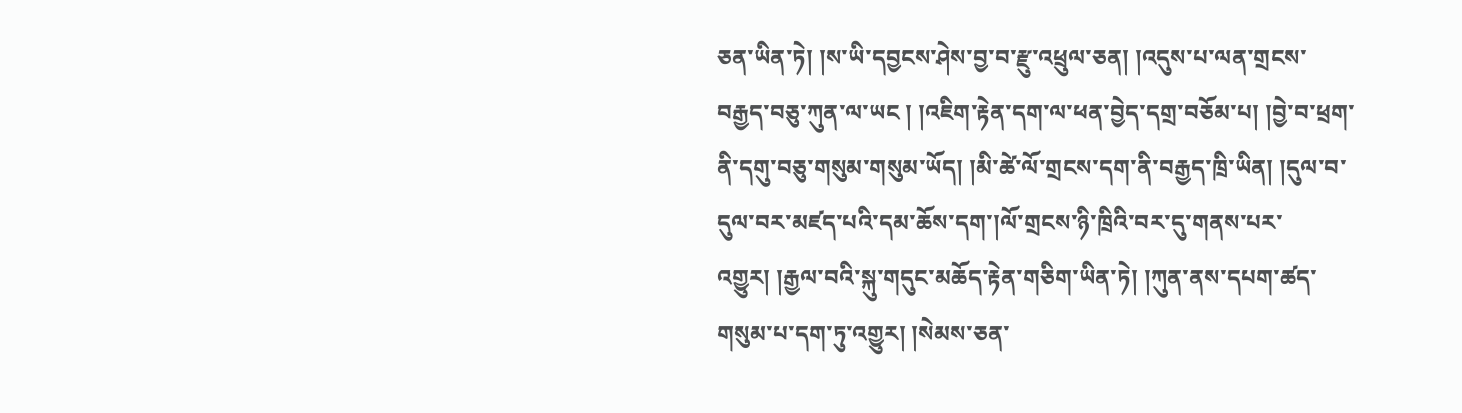ཅན་ཡིན་ཏེ། །ས་ཡི་དབྱངས་ཤེས་བྱ་བ་རྫུ་འཕྲུལ་ཅན། །འདུས་པ་ལན་གྲངས་བརྒྱད་བཅུ་ཀུན་ལ་ཡང ། །འཇིག་རྟེན་དག་ལ་ཕན་བྱེད་དགྲ་བཅོམ་པ། །བྱེ་བ་ཕྲག་ནི་དགུ་བཅུ་གསུམ་གསུམ་ཡོད། །མི་ཚེ་ལོ་གྲངས་དག་ནི་བརྒྱད་ཁྲི་ཡིན། །དུལ་བ་དུལ་བར་མཛད་པའི་དམ་ཆོས་དག་།ལོ་གྲངས་ཉི་ཁྲིའི་བར་དུ་གནས་པར་འགྱུར། །རྒྱལ་བའི་སྐུ་གདུང་མཆོད་རྟེན་གཅིག་ཡིན་ཏེ། །ཀུན་ནས་དཔག་ཚད་གསུམ་པ་དག་ཏུ་འགྱུར། །སེམས་ཅན་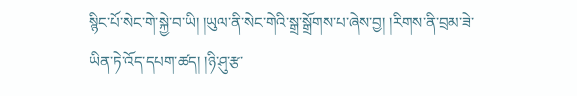སྙིང་པོ་སེང་གེ་སྐྱེ་བ་ཡི། །ཡུལ་ནི་སེང་གེའི་སྒྲ་སྒྲོགས་པ་ཞེས་བྱ། །རིགས་ནི་བྲམ་ཟེ་ཡིན་ཏེ་འོད་དཔག་ཚད། །ཉི་ཤུ་རྩ་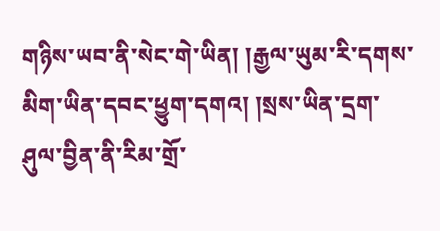གཉིས་ཡབ་ནི་སེང་གེ་ཡིན། །རྒྱལ་ཡུམ་རི་དགས་མིག་ཡིན་དབང་ཕྱུག་དགའ། །སྲས་ཡིན་དྲག་ཤུལ་བྱིན་ནི་རིམ་གྲོ་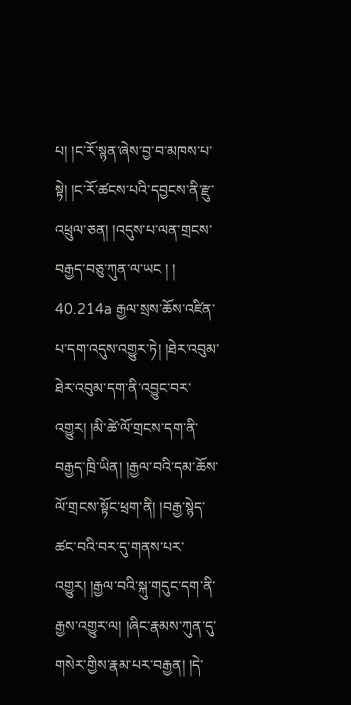པ། །ང་རོ་སྙན་ཞེས་བྱ་བ་མཁས་པ་སྟེ། །ང་རོ་ཚངས་པའི་དབྱངས་ནི་རྫུ་འཕྲུལ་ཅན། །འདུས་པ་ལན་གྲངས་བརྒྱད་བཅུ་ཀུན་ལ་ཡང ། ། 40.214a རྒྱལ་སྲས་ཆོས་འཛིན་པ་དག་འདུས་འགྱུར་ཏེ། །ཐེར་འབུམ་ཐེར་འབུམ་དག་ནི་འབྱུང་བར་འགྱུར། །མི་ཚེ་ལོ་གྲངས་དག་ནི་བརྒྱད་ཁྲི་ཡིན། །རྒྱལ་བའི་དམ་ཆོས་ལོ་གྲངས་སྟོང་ཕྲག་ནི། །བརྒྱ་སྙེད་ཚང་བའི་བར་དུ་གནས་པར་འགྱུར། །རྒྱལ་བའི་སྐུ་གདུང་དག་ནི་རྒྱས་འགྱུར་ལ། །ཞིང་རྣམས་ཀུན་དུ་གསེར་གྱིས་རྣམ་པར་བརྒྱན། །དེ་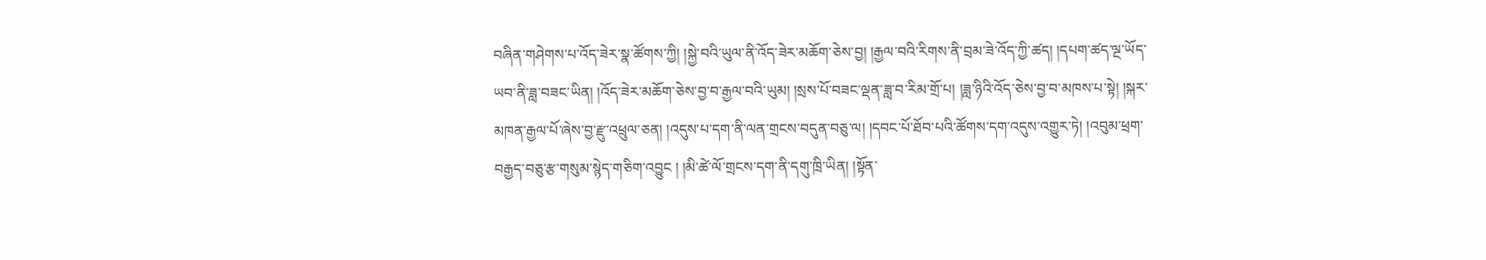བཞིན་གཤེགས་པ་འོད་ཟེར་སྣ་ཚོགས་ཀྱི། །སྐྱེ་བའི་ཡུལ་ནི་འོད་ཟེར་མཆོག་ཅེས་བྱ། །རྒྱལ་བའི་རིགས་ནི་བྲམ་ཟེ་འོད་ཀྱི་ཚད། །དཔག་ཚད་ལྔ་ཡོད་ཡབ་ནི་ཟླ་བཟང་ཡིན། །འོད་ཟེར་མཆོག་ཅེས་བྱ་བ་རྒྱལ་བའི་ཡུམ། །སྲས་པོ་བཟང་ལྡན་ཟླ་བ་རིམ་གྲོ་པ། །ཟླ་ཉིའི་འོད་ཅེས་བྱ་བ་མཁས་པ་སྟེ། །སྐར་མཁན་རྒྱལ་པོ་ཞེས་བྱ་རྫུ་འཕྲུལ་ཅན། །འདུས་པ་དག་ནི་ལན་གྲངས་བདུན་བཅུ་ལ། །དབང་པོ་ཐོབ་པའི་ཚོགས་དག་འདུས་འགྱུར་ཏེ། །འབུམ་ཕྲག་བརྒྱད་བཅུ་རྩ་གསུམ་སྙེད་གཅིག་འབྱུང ། །མི་ཚེ་ལོ་གྲངས་དག་ནི་དགུ་ཁྲི་ཡིན། །སྟོན་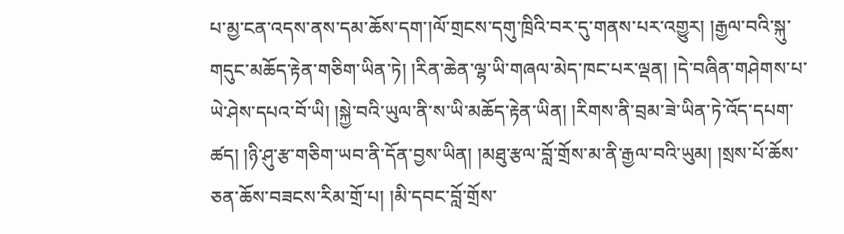པ་མྱ་ངན་འདས་ནས་དམ་ཆོས་དག་།ལོ་གྲངས་དགུ་ཁྲིའི་བར་དུ་གནས་པར་འགྱུར། །རྒྱལ་བའི་སྐུ་གདུང་མཆོད་རྟེན་གཅིག་ཡིན་ཏེ། །རིན་ཆེན་ལྷ་ཡི་གཞལ་མེད་ཁང་པར་ལྡན། །དེ་བཞིན་གཤེགས་པ་ཡེ་ཤེས་དཔའ་བོ་ཡི། །སྐྱེ་བའི་ཡུལ་ནི་ས་ཡི་མཆོད་རྟེན་ཡིན། །རིགས་ནི་བྲམ་ཟེ་ཡིན་ཏེ་འོད་དཔག་ཚད། །ཉི་ཤུ་རྩ་གཅིག་ཡབ་ནི་དོན་བྱས་ཡིན། །མཐུ་རྩལ་བློ་གྲོས་མ་ནི་རྒྱལ་བའི་ཡུམ། །སྲས་པོ་ཆོས་ཅན་ཆོས་བཟངས་རིམ་གྲོ་པ། །མི་དབང་བློ་གྲོས་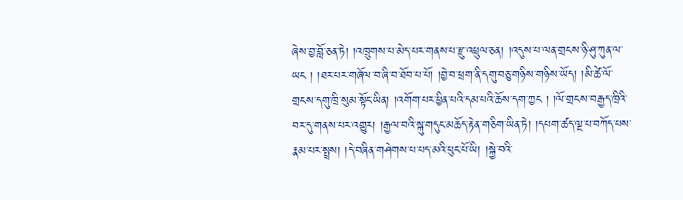ཞེས་བྱ་བློ་ཅན་ཏེ། །འཁྲུགས་པ་མེད་པར་གནས་པ་རྫུ་འཕྲུལ་ཅན། །འདུས་པ་ལན་གྲངས་ཉི་ཤུ་ཀུན་ལ་ཡང ། །ཐར་པར་གཞོལ་བ་ཞི་བ་ཐོབ་པ་པོ། །བྱེ་བ་ཕྲག་ནི་དགུ་བཅུ་གཉིས་གཉིས་ཡོད། །མི་ཚེ་ལོ་གྲངས་དགུ་ཁྲི་སུམ་སྟོང་ཡིན། །འགོག་པར་ཕྱིན་པའི་དམ་པའི་ཆོས་དག་ཀྱང ། །ལོ་གྲངས་བརྒྱད་ཁྲིའི་བར་དུ་གནས་པར་འགྱུར། །རྒྱལ་བའི་སྐུ་གདུང་མཆོད་རྟེན་གཅིག་ཡིན་ཏེ། །དཔག་ཚད་ལྔ་པ་བཀོད་པས་རྣམ་པར་སྤྲས། །དེ་བཞིན་གཤེགས་པ་པད་མའི་ཕུང་པོ་ཡི། །སྐྱེ་བའི་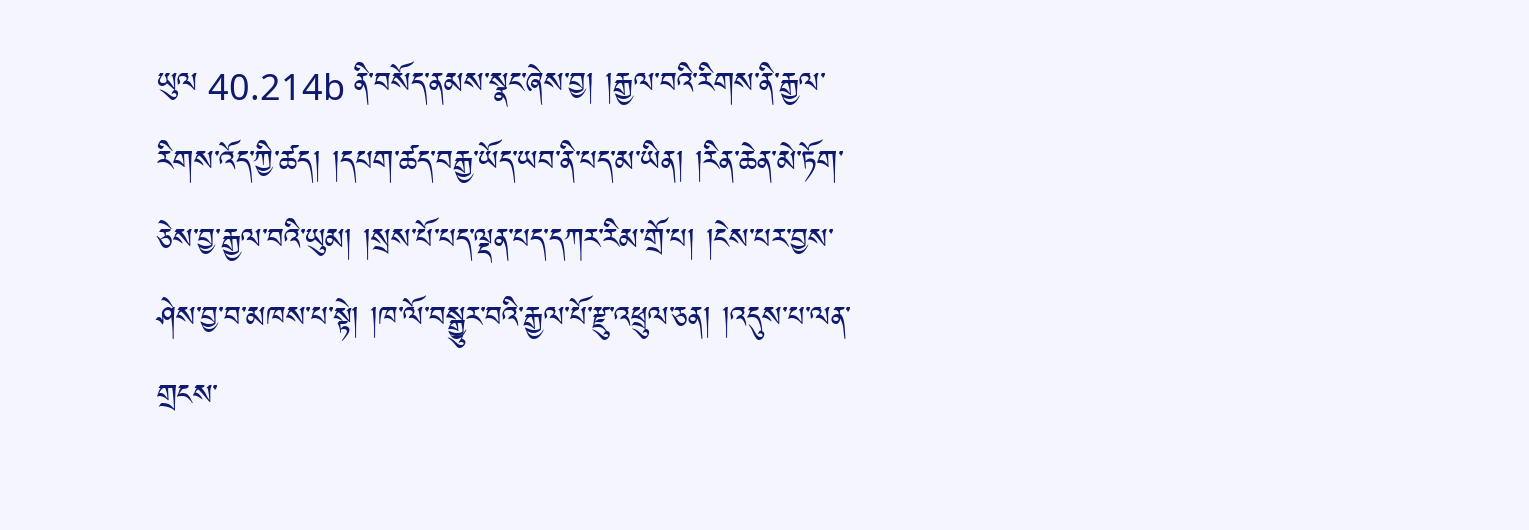ཡུལ 40.214b ནི་བསོད་ནམས་སྣང་ཞེས་བྱ། །རྒྱལ་བའི་རིགས་ནི་རྒྱལ་རིགས་འོད་ཀྱི་ཚད། །དཔག་ཚད་བརྒྱ་ཡོད་ཡབ་ནི་པད་མ་ཡིན། །རིན་ཆེན་མེ་ཏོག་ཅེས་བྱ་རྒྱལ་བའི་ཡུམ། །སྲས་པོ་པད་ལྡན་པད་དཀར་རིམ་གྲོ་པ། །ངེས་པར་བྱས་ཤེས་བྱ་བ་མཁས་པ་སྟེ། །ཁ་ལོ་བསྒྱུར་བའི་རྒྱལ་པོ་རྫུ་འཕྲུལ་ཅན། །འདུས་པ་ལན་གྲངས་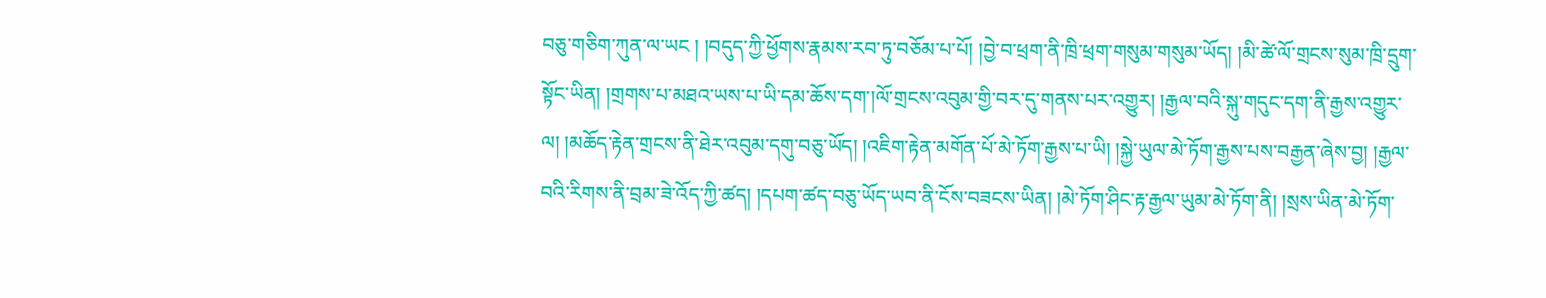བཅུ་གཅིག་ཀུན་ལ་ཡང ། །བདུད་ཀྱི་ཕྱོགས་རྣམས་རབ་ཏུ་བཅོམ་པ་པོ། །བྱེ་བ་ཕྲག་ནི་ཁྲི་ཕྲག་གསུམ་གསུམ་ཡོད། །མི་ཚེ་ལོ་གྲངས་སུམ་ཁྲི་དྲུག་སྟོང་ཡིན། །གྲགས་པ་མཐའ་ཡས་པ་ཡི་དམ་ཆོས་དག་།ལོ་གྲངས་འབུམ་གྱི་བར་དུ་གནས་པར་འགྱུར། །རྒྱལ་བའི་སྐུ་གདུང་དག་ནི་རྒྱས་འགྱུར་ལ། །མཆོད་རྟེན་གྲངས་ནི་ཐེར་འབུམ་དགུ་བཅུ་ཡོད། །འཇིག་རྟེན་མགོན་པོ་མེ་ཏོག་རྒྱས་པ་ཡི། །སྐྱེ་ཡུལ་མེ་ཏོག་རྒྱས་པས་བརྒྱན་ཞེས་བྱ། །རྒྱལ་བའི་རིགས་ནི་བྲམ་ཟེ་འོད་ཀྱི་ཚད། །དཔག་ཚད་བཅུ་ཡོད་ཡབ་ནི་ངོས་བཟངས་ཡིན། །མེ་ཏོག་ཤིང་རྟ་རྒྱལ་ཡུམ་མེ་ཏོག་ནི། །སྲས་ཡིན་མེ་ཏོག་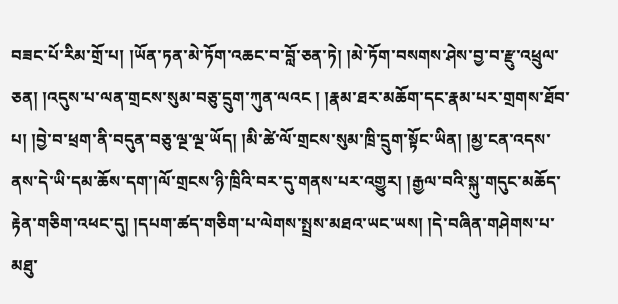བཟང་པོ་རིམ་གྲོ་པ། །ཡོན་ཏན་མེ་ཏོག་འཆང་བ་བློ་ཅན་ཏེ། །མེ་ཏོག་བསགས་ཤེས་བྱ་བ་རྫུ་འཕྲུལ་ཅན། །འདུས་པ་ལན་གྲངས་སུམ་བཅུ་དྲུག་ཀུན་ལའང ། །རྣམ་ཐར་མཆོག་དང་རྣམ་པར་གྲགས་ཐོབ་པ། །བྱེ་བ་ཕྲག་ནི་བདུན་བཅུ་ལྔ་ལྔ་ཡོད། །མི་ཚེ་ལོ་གྲངས་སུམ་ཁྲི་དྲུག་སྟོང་ཡིན། །མྱ་ངན་འདས་ནས་དེ་ཡི་དམ་ཆོས་དག་།ལོ་གྲངས་ཉི་ཁྲིའི་བར་དུ་གནས་པར་འགྱུར། །རྒྱལ་བའི་སྐུ་གདུང་མཆོད་རྟེན་གཅིག་འཕང་དུ། །དཔག་ཚད་གཅིག་པ་ལེགས་སྤྲས་མཐའ་ཡང་ཡས། །དེ་བཞིན་གཤེགས་པ་མཐུ་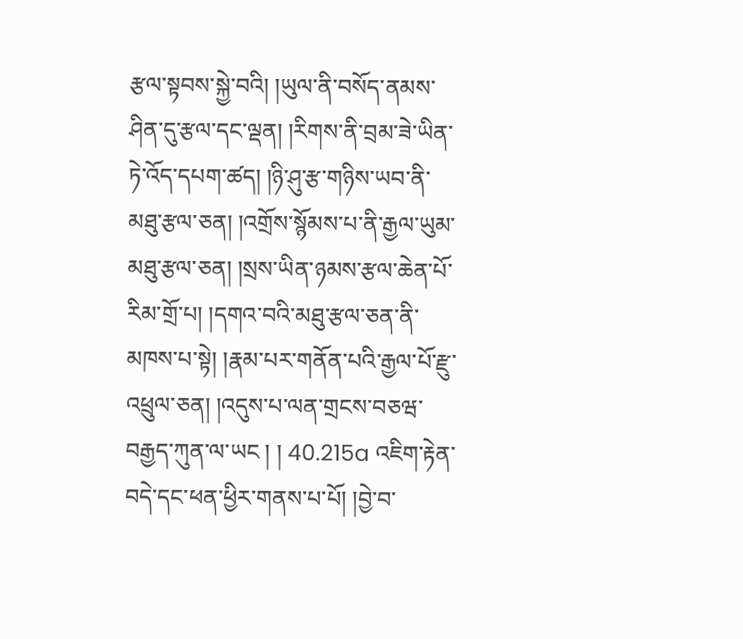རྩལ་སྟབས་སྐྱེ་བའི། །ཡུལ་ནི་བསོད་ནམས་ཤིན་དུ་རྩལ་དང་ལྡན། །རིགས་ནི་བྲམ་ཟེ་ཡིན་ཏེ་འོད་དཔག་ཚད། །ཉི་ཤུ་རྩ་གཉིས་ཡབ་ནི་མཐུ་རྩལ་ཅན། །འགྲོས་སྙོམས་པ་ནི་རྒྱལ་ཡུམ་མཐུ་རྩལ་ཅན། །སྲས་ཡིན་ཉམས་རྩལ་ཆེན་པོ་རིམ་གྲོ་པ། །དགའ་བའི་མཐུ་རྩལ་ཅན་ནི་མཁས་པ་སྟེ། །རྣམ་པར་གནོན་པའི་རྒྱལ་པོ་རྫུ་འཕྲུལ་ཅན། །འདུས་པ་ལན་གྲངས་བཅཝ་བརྒྱད་ཀུན་ལ་ཡང ། ། 40.215a འཇིག་རྟེན་བདེ་དང་ཕན་ཕྱིར་གནས་པ་པོ། །བྱེ་བ་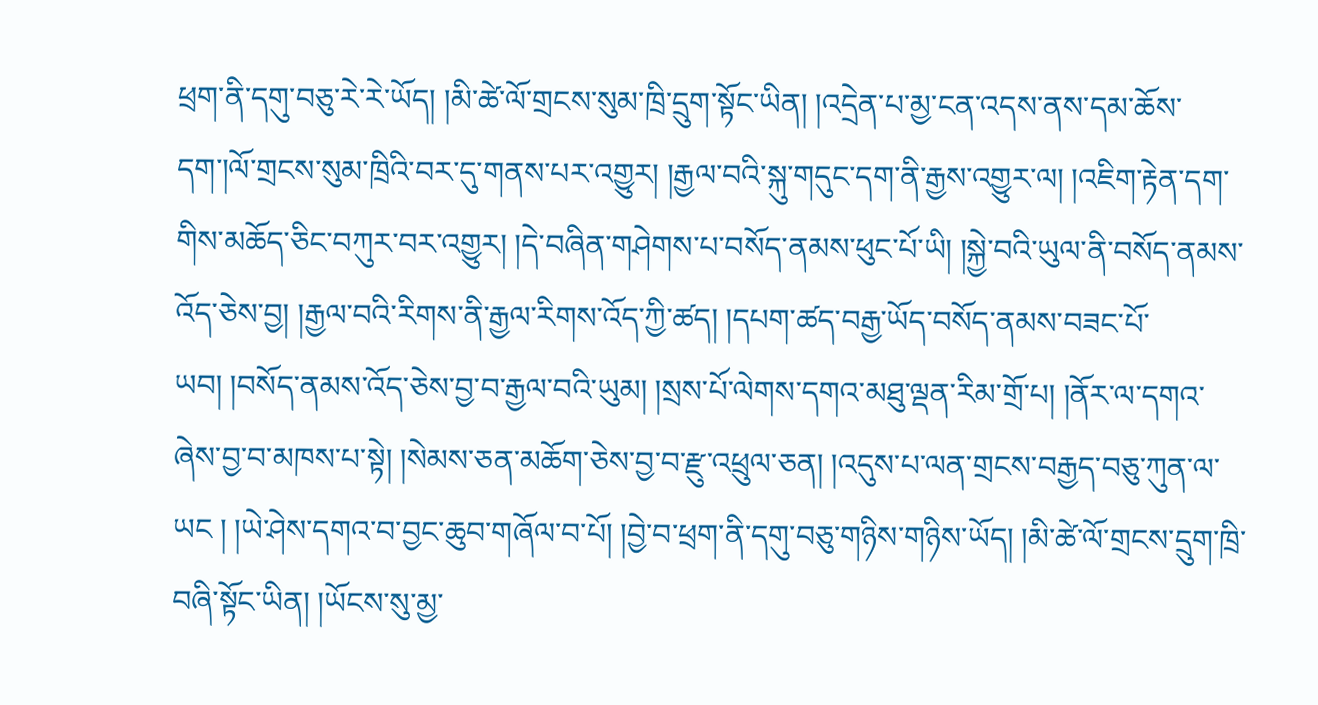ཕྲག་ནི་དགུ་བཅུ་རེ་རེ་ཡོད། །མི་ཚེ་ལོ་གྲངས་སུམ་ཁྲི་དྲུག་སྟོང་ཡིན། །འདྲེན་པ་མྱ་ངན་འདས་ནས་དམ་ཆོས་དག་།ལོ་གྲངས་སུམ་ཁྲིའི་བར་དུ་གནས་པར་འགྱུར། །རྒྱལ་བའི་སྐུ་གདུང་དག་ནི་རྒྱས་འགྱུར་ལ། །འཇིག་རྟེན་དག་གིས་མཆོད་ཅིང་བཀུར་བར་འགྱུར། །དེ་བཞིན་གཤེགས་པ་བསོད་ནམས་ཕུང་པོ་ཡི། །སྐྱེ་བའི་ཡུལ་ནི་བསོད་ནམས་འོད་ཅེས་བྱ། །རྒྱལ་བའི་རིགས་ནི་རྒྱལ་རིགས་འོད་ཀྱི་ཚད། །དཔག་ཚད་བརྒྱ་ཡོད་བསོད་ནམས་བཟང་པོ་ཡབ། །བསོད་ནམས་འོད་ཅེས་བྱ་བ་རྒྱལ་བའི་ཡུམ། །སྲས་པོ་ལེགས་དགའ་མཐུ་ལྡན་རིམ་གྲོ་པ། །ནོར་ལ་དགའ་ཞེས་བྱ་བ་མཁས་པ་སྟེ། །སེམས་ཅན་མཆོག་ཅེས་བྱ་བ་རྫུ་འཕྲུལ་ཅན། །འདུས་པ་ལན་གྲངས་བརྒྱད་བཅུ་ཀུན་ལ་ཡང ། །ཡེ་ཤེས་དགའ་བ་བྱང་ཆུབ་གཞོལ་བ་པོ། །བྱེ་བ་ཕྲག་ནི་དགུ་བཅུ་གཉིས་གཉིས་ཡོད། །མི་ཚེ་ལོ་གྲངས་དྲུག་ཁྲི་བཞི་སྟོང་ཡིན། །ཡོངས་སུ་མྱ་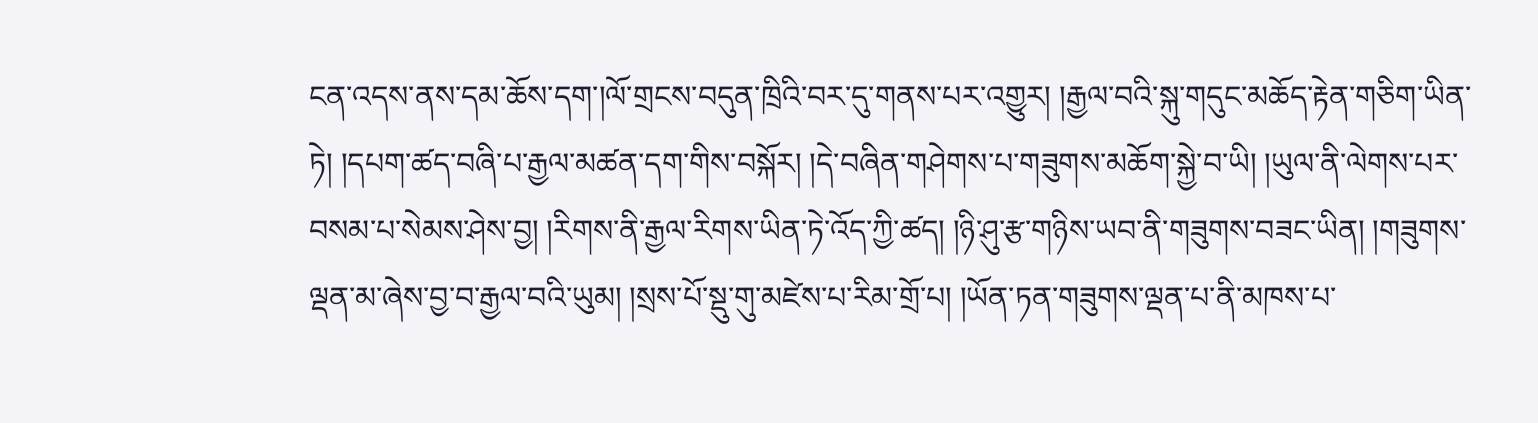ངན་འདས་ནས་དམ་ཆོས་དག་།ལོ་གྲངས་བདུན་ཁྲིའི་བར་དུ་གནས་པར་འགྱུར། །རྒྱལ་བའི་སྐུ་གདུང་མཆོད་རྟེན་གཅིག་ཡིན་ཏེ། །དཔག་ཚད་བཞི་པ་རྒྱལ་མཚན་དག་གིས་བསྐོར། །དེ་བཞིན་གཤེགས་པ་གཟུགས་མཆོག་སྐྱེ་བ་ཡི། །ཡུལ་ནི་ལེགས་པར་བསམ་པ་སེམས་ཤེས་བྱ། །རིགས་ནི་རྒྱལ་རིགས་ཡིན་ཏེ་འོད་ཀྱི་ཚད། །ཉི་ཤུ་རྩ་གཉིས་ཡབ་ནི་གཟུགས་བཟང་ཡིན། །གཟུགས་ལྡན་མ་ཞེས་བྱ་བ་རྒྱལ་བའི་ཡུམ། །སྲས་པོ་སྡུ་གུ་མཛེས་པ་རིམ་གྲོ་པ། །ཡོན་ཏན་གཟུགས་ལྡན་པ་ནི་མཁས་པ་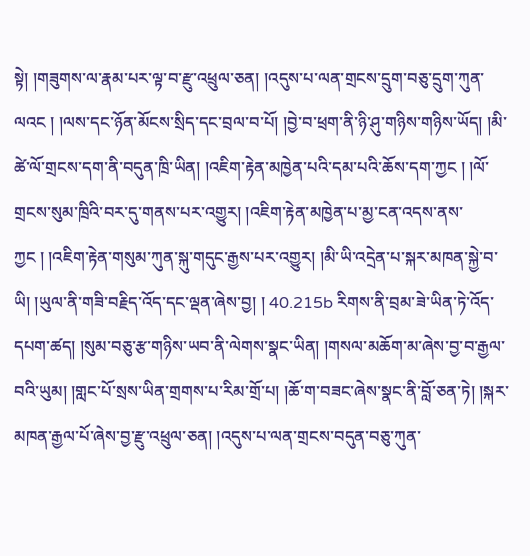སྟེ། །གཟུགས་ལ་རྣམ་པར་ལྟ་བ་རྫུ་འཕྲུལ་ཅན། །འདུས་པ་ལན་གྲངས་དྲུག་བཅུ་དྲུག་ཀུན་ལའང ། །ལས་དང་ཉོན་མོངས་སྲིད་དང་བྲལ་བ་པོ། །བྱེ་བ་ཕྲག་ནི་ཉི་ཤུ་གཉིས་གཉིས་ཡོད། །མི་ཚེ་ལོ་གྲངས་དག་ནི་བདུན་ཁྲི་ཡིན། །འཇིག་རྟེན་མཁྱེན་པའི་དམ་པའི་ཆོས་དག་ཀྱང ། །ལོ་གྲངས་སུམ་ཁྲིའི་བར་དུ་གནས་པར་འགྱུར། །འཇིག་རྟེན་མཁྱེན་པ་མྱ་ངན་འདས་ནས་ཀྱང ། །འཇིག་རྟེན་གསུམ་ཀུན་སྐུ་གདུང་རྒྱས་པར་འགྱུར། །མི་ཡི་འདྲེན་པ་སྐར་མཁན་སྐྱེ་བ་ཡི། །ཡུལ་ནི་གཟི་བརྗིད་འོད་དང་ལྡན་ཞེས་བྱ། ། 40.215b རིགས་ནི་བྲམ་ཟེ་ཡིན་ཏེ་འོད་དཔག་ཚད། །སུམ་བཅུ་རྩ་གཉིས་ཡབ་ནི་ལེགས་སྣང་ཡིན། །གསལ་མཆོག་མ་ཞེས་བྱ་བ་རྒྱལ་བའི་ཡུམ། །གླང་པོ་སྲས་ཡིན་གྲགས་པ་རིམ་གྲོ་པ། །ཆོ་ག་བཟང་ཞེས་སྣང་ནི་བློ་ཅན་ཏེ། །སྐར་མཁན་རྒྱལ་པོ་ཞེས་བྱ་རྫུ་འཕྲུལ་ཅན། །འདུས་པ་ལན་གྲངས་བདུན་བཅུ་ཀུན་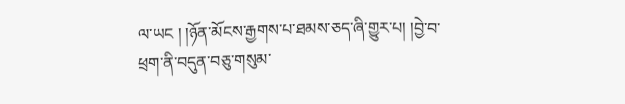ལ་ཡང ། །ཉོན་མོངས་རྒྱགས་པ་ཐམས་ཅད་ཞི་གྱུར་པ། །བྱེ་བ་ཕྲག་ནི་བདུན་བཅུ་གསུམ་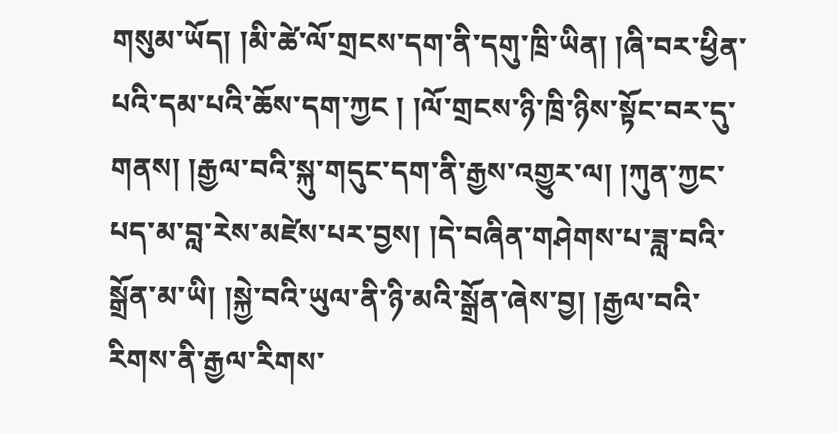གསུམ་ཡོད། །མི་ཚེ་ལོ་གྲངས་དག་ནི་དགུ་ཁྲི་ཡིན། །ཞི་བར་ཕྱིན་པའི་དམ་པའི་ཆོས་དག་ཀྱང ། །ལོ་གྲངས་ཉི་ཁྲི་ཉིས་སྟོང་བར་དུ་གནས། །རྒྱལ་བའི་སྐུ་གདུང་དག་ནི་རྒྱས་འགྱུར་ལ། །ཀུན་ཀྱང་པད་མ་བླ་རེས་མཛེས་པར་བྱས། །དེ་བཞིན་གཤེགས་པ་ཟླ་བའི་སྒྲོན་མ་ཡི། །སྐྱེ་བའི་ཡུལ་ནི་ཉི་མའི་སྒྲོན་ཞེས་བྱ། །རྒྱལ་བའི་རིགས་ནི་རྒྱལ་རིགས་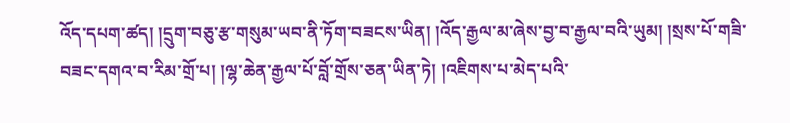འོད་དཔག་ཚད། །དྲུག་བཅུ་རྩ་གསུམ་ཡབ་ནི་ཏོག་བཟངས་ཡིན། །འོད་རྒྱལ་མ་ཞེས་བྱ་བ་རྒྱལ་བའི་ཡུམ། །སྲས་པོ་གཟི་བཟང་དགའ་བ་རིམ་གྲོ་པ། །ལྷ་ཆེན་རྒྱལ་པོ་བློ་གྲོས་ཅན་ཡིན་ཏེ། །འཇིགས་པ་མེད་པའི་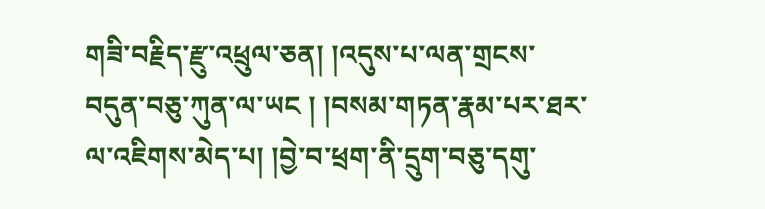གཟི་བརྗིད་རྫུ་འཕྲུལ་ཅན། །འདུས་པ་ལན་གྲངས་བདུན་བཅུ་ཀུན་ལ་ཡང ། །བསམ་གཏན་རྣམ་པར་ཐར་ལ་འཇིགས་མེད་པ། །བྱེ་བ་ཕྲག་ནི་དྲུག་བཅུ་དགུ་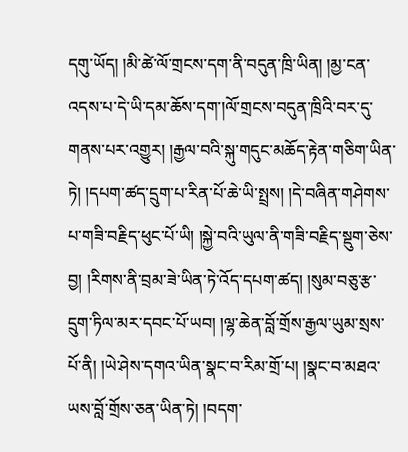དགུ་ཡོད། །མི་ཚེ་ལོ་གྲངས་དག་ནི་བདུན་ཁྲི་ཡིན། །མྱ་ངན་འདས་པ་དེ་ཡི་དམ་ཆོས་དག་།ལོ་གྲངས་བདུན་ཁྲིའི་བར་དུ་གནས་པར་འགྱུར། །རྒྱལ་བའི་སྐུ་གདུང་མཆོད་རྟེན་གཅིག་ཡིན་ཏེ། །དཔག་ཚད་དྲུག་པ་རིན་པོ་ཆེ་ཡི་སྤྲས། །དེ་བཞིན་གཤེགས་པ་གཟི་བརྗིད་ཕུང་པོ་ཡི། །སྐྱེ་བའི་ཡུལ་ནི་གཟི་བརྗིད་སྡུག་ཅེས་བྱ། །རིགས་ནི་བྲམ་ཟེ་ཡིན་ཏེ་འོད་དཔག་ཚད། །སུམ་བཅུ་རྩ་དྲུག་ཏིལ་མར་དབང་པོ་ཡབ། །ལྷ་ཆེན་བློ་གྲོས་རྒྱལ་ཡུམ་སྲས་པོ་ནི། །ཡེ་ཤེས་དགའ་ཡིན་སྣང་བ་རིམ་གྲོ་པ། །སྣང་བ་མཐའ་ཡས་བློ་གྲོས་ཅན་ཡིན་ཏེ། །བདག་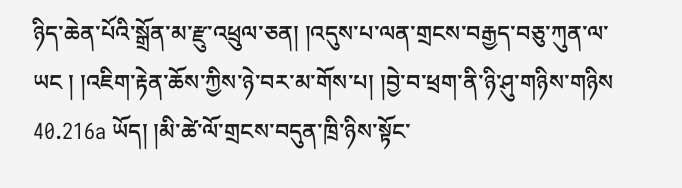ཉིད་ཆེན་པོའི་སྒྲོན་མ་རྫུ་འཕྲུལ་ཅན། །འདུས་པ་ལན་གྲངས་བརྒྱད་བཅུ་ཀུན་ལ་ཡང ། །འཇིག་རྟེན་ཆོས་ཀྱིས་ཉེ་བར་མ་གོས་པ། །བྱེ་བ་ཕྲག་ནི་ཉི་ཤུ་གཉིས་གཉིས 40.216a ཡོད། །མི་ཚེ་ལོ་གྲངས་བདུན་ཁྲི་ཉིས་སྟོང་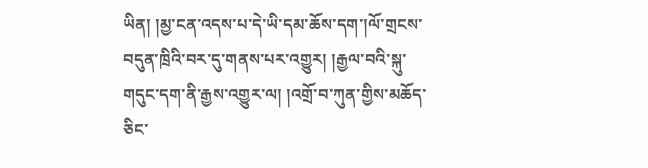ཡིན། །མྱ་ངན་འདས་པ་དེ་ཡི་དམ་ཆོས་དག་།ལོ་གྲངས་བདུན་ཁྲིའི་བར་དུ་གནས་པར་འགྱུར། །རྒྱལ་བའི་སྐུ་གདུང་དག་ནི་རྒྱས་འགྱུར་ལ། །འགྲོ་བ་ཀུན་གྱིས་མཆོད་ཅིང་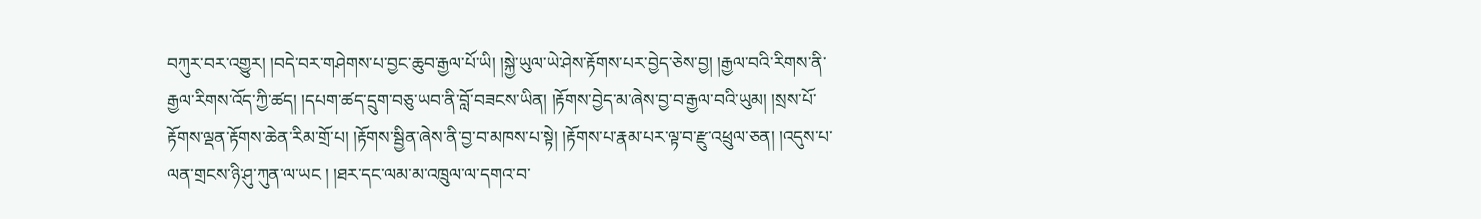བཀུར་བར་འགྱུར། །བདེ་བར་གཤེགས་པ་བྱང་ཆུབ་རྒྱལ་པོ་ཡི། །སྐྱེ་ཡུལ་ཡེ་ཤེས་རྟོགས་པར་བྱེད་ཅེས་བྱ། །རྒྱལ་བའི་རིགས་ནི་རྒྱལ་རིགས་འོད་ཀྱི་ཚད། །དཔག་ཚད་དྲུག་བཅུ་ཡབ་ནི་བློ་བཟངས་ཡིན། །རྟོགས་བྱེད་མ་ཞེས་བྱ་བ་རྒྱལ་བའི་ཡུམ། །སྲས་པོ་རྟོགས་ལྡན་རྟོགས་ཆེན་རིམ་གྲོ་པ། །རྟོགས་སྦྱིན་ཞེས་ནི་བྱ་བ་མཁས་པ་སྟེ། །རྟོགས་པ་རྣམ་པར་ལྟ་བ་རྫུ་འཕྲུལ་ཅན། །འདུས་པ་ལན་གྲངས་ཉི་ཤུ་ཀུན་ལ་ཡང ། །ཐར་དང་ལམ་མ་འཁྲུལ་ལ་དགའ་བ་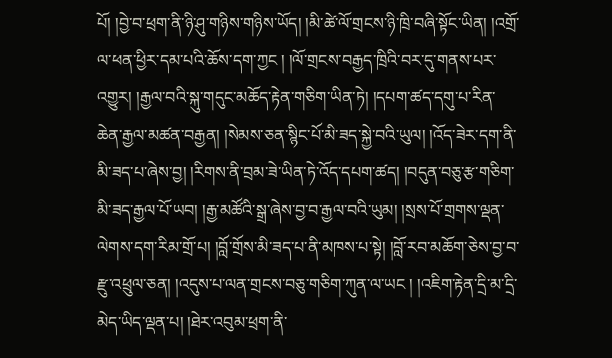པོ། །བྱེ་བ་ཕྲག་ནི་ཉི་ཤུ་གཉིས་གཉིས་ཡོད། །མི་ཚེ་ལོ་གྲངས་ཉི་ཁྲི་བཞི་སྟོང་ཡིན། །འགྲོ་ལ་ཕན་ཕྱིར་དམ་པའི་ཆོས་དག་ཀྱང ། །ལོ་གྲངས་བརྒྱད་ཁྲིའི་བར་དུ་གནས་པར་འགྱུར། །རྒྱལ་བའི་སྐུ་གདུང་མཆོད་རྟེན་གཅིག་ཡིན་ཏེ། །དཔག་ཚད་དགུ་པ་རིན་ཆེན་རྒྱལ་མཚན་བརྒྱན། །སེམས་ཅན་སྙིང་པོ་མི་ཟད་སྐྱེ་བའི་ཡུལ། །འོད་ཟེར་དག་ནི་མི་ཟད་པ་ཞེས་བྱ། །རིགས་ནི་བྲམ་ཟེ་ཡིན་ཏེ་འོད་དཔག་ཚད། །བདུན་བཅུ་རྩ་གཅིག་མི་ཟད་རྒྱལ་པོ་ཡབ། །རྒྱ་མཚོའི་སྒྲ་ཞེས་བྱ་བ་རྒྱལ་བའི་ཡུམ། །སྲས་པོ་གྲགས་ལྡན་ལེགས་དག་རིམ་གྲོ་པ། །བློ་གྲོས་མི་ཟད་པ་ནི་མཁས་པ་སྟེ། །བློ་རབ་མཆོག་ཅེས་བྱ་བ་རྫུ་འཕྲུལ་ཅན། །འདུས་པ་ལན་གྲངས་བཅུ་གཅིག་ཀུན་ལ་ཡང ། །འཇིག་རྟེན་དྲི་མ་དྲི་མེད་ཡིད་ལྡན་པ། །ཐེར་འབུམ་ཕྲག་ནི་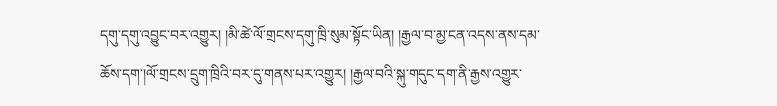དགུ་དགུ་འབྱུང་བར་འགྱུར། །མི་ཚེ་ལོ་གྲངས་དགུ་ཁྲི་སུམ་སྟོང་ཡིན། །རྒྱལ་བ་མྱ་ངན་འདས་ནས་དམ་ཆོས་དག་།ལོ་གྲངས་དྲུག་ཁྲིའི་བར་དུ་གནས་པར་འགྱུར། །རྒྱལ་བའི་སྐུ་གདུང་དག་ནི་རྒྱས་འགྱུར་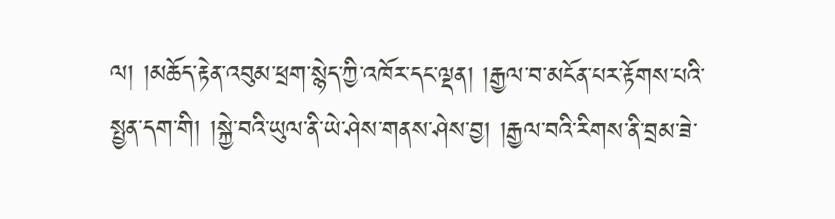ལ། །མཆོད་རྟེན་འབུམ་ཕྲག་སྙེད་ཀྱི་འཁོར་དང་ལྡན། །རྒྱལ་བ་མངོན་པར་རྟོགས་པའི་སྤྱན་དག་གི། །སྐྱེ་བའི་ཡུལ་ནི་ཡེ་ཤེས་གནས་ཤེས་བྱ། །རྒྱལ་བའི་རིགས་ནི་བྲམ་ཟེ་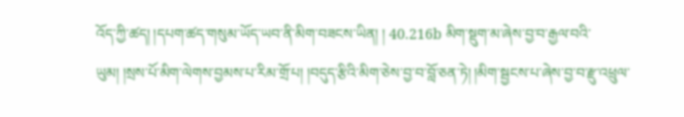འོད་ཀྱི་ཚད། །དཔག་ཚད་གསུམ་ཡོད་ཡབ་ནི་མིག་བཟངས་ཡིན། ། 40.216b མིག་སྡུག་མ་ཞེས་བྱ་བ་རྒྱལ་བའི་ཡུམ། །སྲས་པོ་མིག་ལེགས་བྱམས་པ་རིམ་གྲོ་པ། །བདུད་རྩིའི་མིག་ཅེས་བྱ་བ་བློ་ཅན་ཏེ། །མིག་སྦྱངས་པ་ཞེས་བྱ་བ་རྫུ་འཕྲུལ་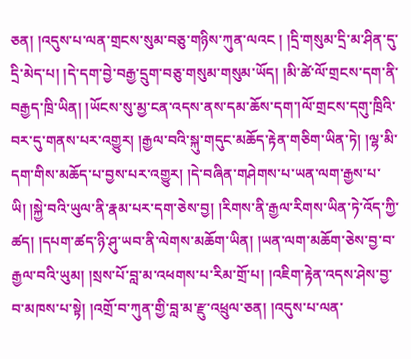ཅན། །འདུས་པ་ལན་གྲངས་སུམ་བཅུ་གཉིས་ཀུན་ལའང ། །དྲི་གསུམ་དྲི་མ་ཤིན་དུ་དྲི་མེད་པ། །དེ་དག་བྱེ་བརྒྱ་དྲུག་བཅུ་གསུམ་གསུམ་ཡོད། །མི་ཚེ་ལོ་གྲངས་དག་ནི་བརྒྱད་ཁྲི་ཡིན། །ཡོངས་སུ་མྱ་ངན་འདས་ནས་དམ་ཆོས་དག་།ལོ་གྲངས་དགུ་ཁྲིའི་བར་དུ་གནས་པར་འགྱུར། །རྒྱལ་བའི་སྐུ་གདུང་མཆོད་རྟེན་གཅིག་ཡིན་ཏེ། །ལྷ་མི་དག་གིས་མཆོད་པ་བྱས་པར་འགྱུར། །དེ་བཞིན་གཤེགས་པ་ཡན་ལག་རྒྱས་པ་ཡི། །སྐྱེ་བའི་ཡུལ་ནི་རྣམ་པར་དག་ཅེས་བྱ། །རིགས་ནི་རྒྱལ་རིགས་ཡིན་ཏེ་འོད་ཀྱི་ཚད། །དཔག་ཚད་ཉི་ཤུ་ཡབ་ནི་ལེགས་མཆོག་ཡིན། །ཡན་ལག་མཆོག་ཅེས་བྱ་བ་རྒྱལ་བའི་ཡུམ། །སྲས་པོ་བླ་མ་འཕགས་པ་རིམ་གྲོ་པ། །འཇིག་རྟེན་འདས་ཤེས་བྱ་བ་མཁས་པ་སྟེ། །འགྲོ་བ་ཀུན་གྱི་བླ་མ་རྫུ་འཕྲུལ་ཅན། །འདུས་པ་ལན་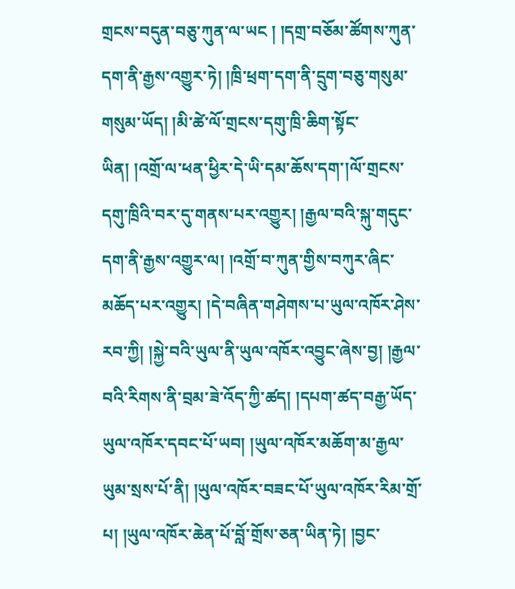གྲངས་བདུན་བཅུ་ཀུན་ལ་ཡང ། །དགྲ་བཅོམ་ཚོགས་ཀུན་དག་ནི་རྒྱས་འགྱུར་ཏེ། །ཁྲི་ཕྲག་དག་ནི་དྲུག་བཅུ་གསུམ་གསུམ་ཡོད། །མི་ཚེ་ལོ་གྲངས་དགུ་ཁྲི་ཆིག་སྟོང་ཡིན། །འགྲོ་ལ་ཕན་ཕྱིར་དེ་ཡི་དམ་ཆོས་དག་།ལོ་གྲངས་དགུ་ཁྲིའི་བར་དུ་གནས་པར་འགྱུར། །རྒྱལ་བའི་སྐུ་གདུང་དག་ནི་རྒྱས་འགྱུར་ལ། །འགྲོ་བ་ཀུན་གྱིས་བཀུར་ཞིང་མཆོད་པར་འགྱུར། །དེ་བཞིན་གཤེགས་པ་ཡུལ་འཁོར་ཤེས་རབ་ཀྱི། །སྐྱེ་བའི་ཡུལ་ནི་ཡུལ་འཁོར་འབྱུང་ཞེས་བྱ། །རྒྱལ་བའི་རིགས་ནི་བྲམ་ཟེ་འོད་ཀྱི་ཚད། །དཔག་ཚད་བརྒྱ་ཡོད་ཡུལ་འཁོར་དབང་པོ་ཡབ། །ཡུལ་འཁོར་མཆོག་མ་རྒྱལ་ཡུམ་སྲས་པོ་ནི། །ཡུལ་འཁོར་བཟང་པོ་ཡུལ་འཁོར་རིམ་གྲོ་པ། །ཡུལ་འཁོར་ཆེན་པོ་བློ་གྲོས་ཅན་ཡིན་ཏེ། །བྱང་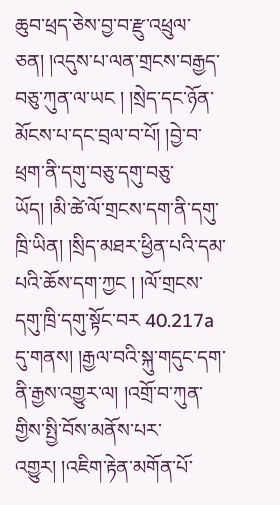ཆུབ་ཕྲད་ཅེས་བྱ་བ་རྫུ་འཕྲུལ་ཅན། །འདུས་པ་ལན་གྲངས་བརྒྱད་བཅུ་ཀུན་ལ་ཡང ། །སྲེད་དང་ཉོན་མོངས་པ་དང་བྲལ་བ་པོ། །བྱེ་བ་ཕྲག་ནི་དགུ་བཅུ་དགུ་བཅུ་ཡོད། །མི་ཚེ་ལོ་གྲངས་དག་ནི་དགུ་ཁྲི་ཡིན། །སྲིད་མཐར་ཕྱིན་པའི་དམ་པའི་ཆོས་དག་ཀྱང ། །ལོ་གྲངས་དགུ་ཁྲི་དགུ་སྟོང་བར 40.217a དུ་གནས། །རྒྱལ་བའི་སྐུ་གདུང་དག་ནི་རྒྱས་འགྱུར་ལ། །འགྲོ་བ་ཀུན་གྱིས་སྤྱི་བོས་མནོས་པར་འགྱུར། །འཇིག་རྟེན་མགོན་པོ་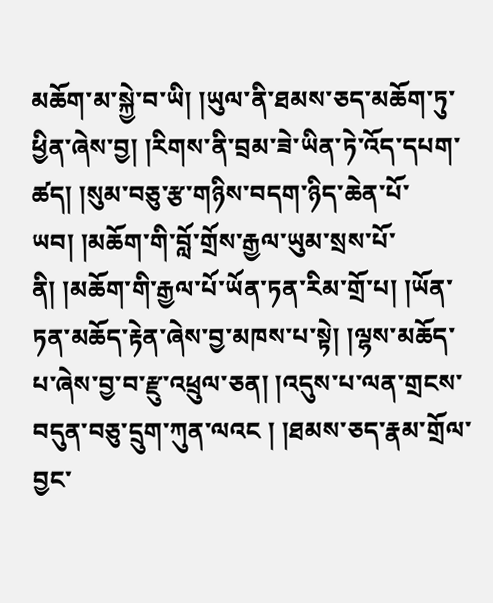མཆོག་མ་སྐྱེ་བ་ཡི། །ཡུལ་ནི་ཐམས་ཅད་མཆོག་ཏུ་ཕྱིན་ཞེས་བྱ། །རིགས་ནི་བྲམ་ཟེ་ཡིན་ཏེ་འོད་དཔག་ཚད། །སུམ་བཅུ་རྩ་གཉིས་བདག་ཉིད་ཆེན་པོ་ཡབ། །མཆོག་གི་བློ་གྲོས་རྒྱལ་ཡུམ་སྲས་པོ་ནི། །མཆོག་གི་རྒྱལ་པོ་ཡོན་ཏན་རིམ་གྲོ་པ། །ཡོན་ཏན་མཆོད་རྟེན་ཞེས་བྱ་མཁས་པ་སྟེ། །ལྷས་མཆོད་པ་ཞེས་བྱ་བ་རྫུ་འཕྲུལ་ཅན། །འདུས་པ་ལན་གྲངས་བདུན་བཅུ་དྲུག་ཀུན་ལའང ། །ཐམས་ཅད་རྣམ་གྲོལ་བྱང་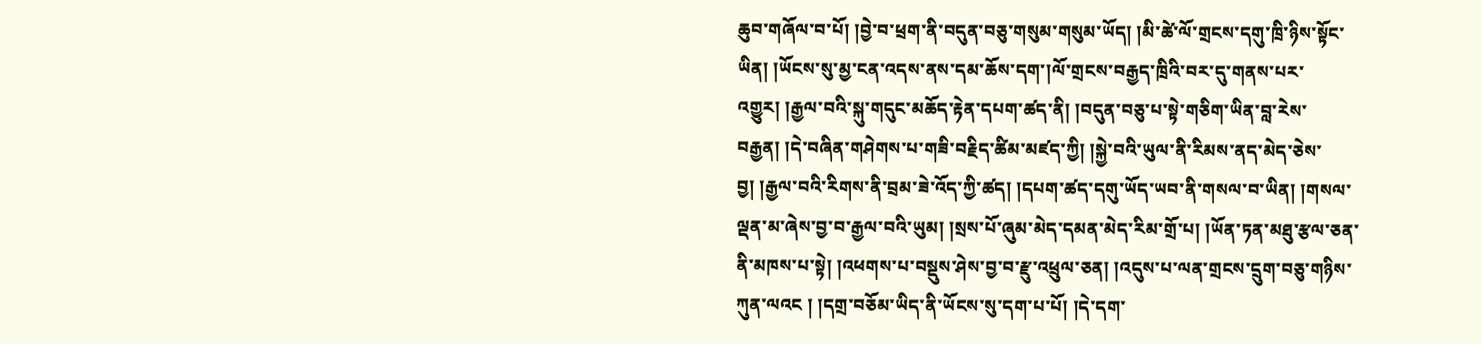ཆུབ་གཞོལ་བ་པོ། །བྱེ་བ་ཕྲག་ནི་བདུན་བཅུ་གསུམ་གསུམ་ཡོད། །མི་ཚེ་ལོ་གྲངས་དགུ་ཁྲི་ཉིས་སྟོང་ཡིན། །ཡོངས་སུ་མྱ་ངན་འདས་ནས་དམ་ཆོས་དག་།ལོ་གྲངས་བརྒྱད་ཁྲིའི་བར་དུ་གནས་པར་འགྱུར། །རྒྱལ་བའི་སྐུ་གདུང་མཆོད་རྟེན་དཔག་ཚད་ནི། །བདུན་བཅུ་པ་སྟེ་གཅིག་ཡིན་བླ་རེས་བརྒྱན། །དེ་བཞིན་གཤེགས་པ་གཟི་བརྗིད་ཚིམ་མཛད་ཀྱི། །སྐྱེ་བའི་ཡུལ་ནི་རིམས་ནད་མེད་ཅེས་བྱ། །རྒྱལ་བའི་རིགས་ནི་བྲམ་ཟེ་འོད་ཀྱི་ཚད། །དཔག་ཚད་དགུ་ཡོད་ཡབ་ནི་གསལ་བ་ཡིན། །གསལ་ལྡན་མ་ཞེས་བྱ་བ་རྒྱལ་བའི་ཡུམ། །སྲས་པོ་ཞུམ་མེད་དམན་མེད་རིམ་གྲོ་པ། །ཡོན་ཏན་མཐུ་རྩལ་ཅན་ནི་མཁས་པ་སྟེ། །འཕགས་པ་བསྡུས་ཤེས་བྱ་བ་རྫུ་འཕྲུལ་ཅན། །འདུས་པ་ལན་གྲངས་དྲུག་བཅུ་གཉིས་ཀུན་ལའང ། །དགྲ་བཅོམ་ཡིད་ནི་ཡོངས་སུ་དག་པ་པོ། །དེ་དག་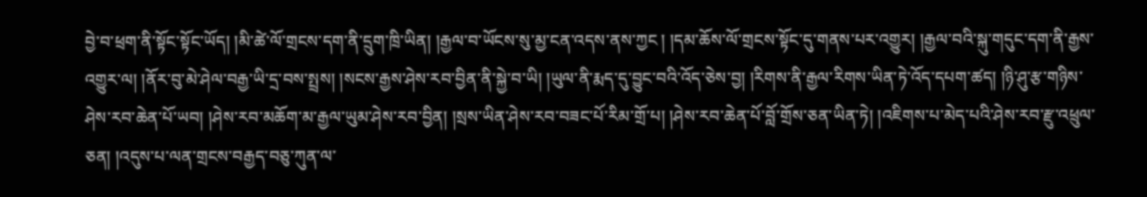བྱེ་བ་ཕྲག་ནི་སྟོང་སྟོང་ཡོད། །མི་ཚེ་ལོ་གྲངས་དག་ནི་དྲུག་ཁྲི་ཡིན། །རྒྱལ་བ་ཡོངས་སུ་མྱ་ངན་འདས་ནས་ཀྱང ། །དམ་ཆོས་ལོ་གྲངས་སྟོང་དུ་གནས་པར་འགྱུར། །རྒྱལ་བའི་སྐུ་གདུང་དག་ནི་རྒྱས་འགྱུར་ལ། །ནོར་བུ་མེ་ཤེལ་བརྒྱ་ཡི་དྲ་བས་སྤྲས། །སངས་རྒྱས་ཤེས་རབ་བྱིན་ནི་སྐྱེ་བ་ཡི། །ཡུལ་ནི་རྨད་དུ་བྱུང་བའི་འོད་ཅེས་བྱ། །རིགས་ནི་རྒྱལ་རིགས་ཡིན་ཏེ་འོད་དཔག་ཚད། །ཉི་ཤུ་རྩ་གཉིས་ཤེས་རབ་ཆེན་པོ་ཡབ། །ཤེས་རབ་མཆོག་མ་རྒྱལ་ཡུམ་ཤེས་རབ་བྱིན། །སྲས་ཡིན་ཤེས་རབ་བཟང་པོ་རིམ་གྲོ་པ། །ཤེས་རབ་ཆེན་པོ་བློ་གྲོས་ཅན་ཡིན་ཏེ། །འཇིགས་པ་མེད་པའི་ཤེས་རབ་རྫུ་འཕྲུལ་ཅན། །འདུས་པ་ལན་གྲངས་བརྒྱད་བཅུ་ཀུན་ལ་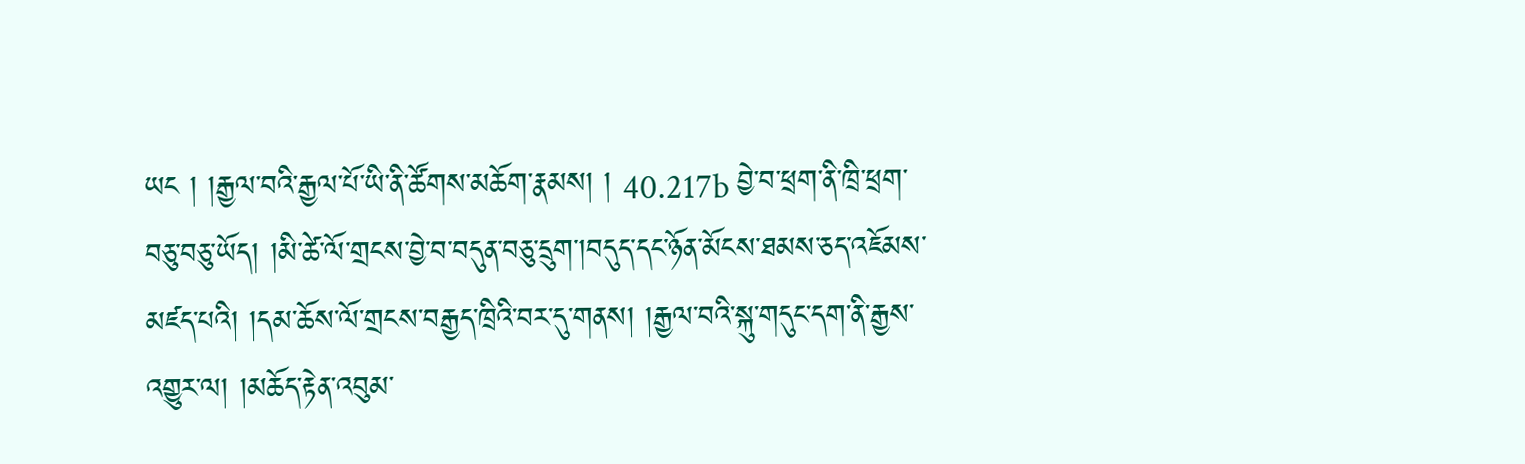ཡང ། །རྒྱལ་བའི་རྒྱལ་པོ་ཡི་ནི་ཚོགས་མཆོག་རྣམས། ། 40.217b བྱེ་བ་ཕྲག་ནི་ཁྲི་ཕྲག་བཅུ་བཅུ་ཡོད། །མི་ཚེ་ལོ་གྲངས་བྱེ་བ་བདུན་བཅུ་དྲུག་།བདུད་དང་ཉོན་མོངས་ཐམས་ཅད་འཇོམས་མཛད་པའི། །དམ་ཆོས་ལོ་གྲངས་བརྒྱད་ཁྲིའི་བར་དུ་གནས། །རྒྱལ་བའི་སྐུ་གདུང་དག་ནི་རྒྱས་འགྱུར་ལ། །མཆོད་རྟེན་འབུམ་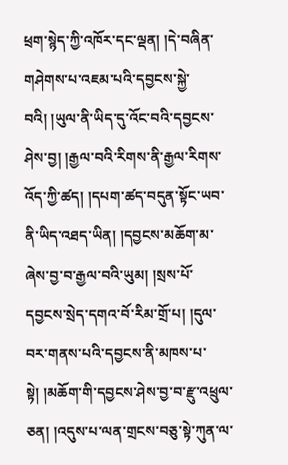ཕྲག་སྙེད་ཀྱི་འཁོར་དང་ལྡན། །དེ་བཞིན་གཤེགས་པ་འཇམ་པའི་དབྱངས་སྐྱེ་བའི། །ཡུལ་ནི་ཡིད་དུ་འོང་བའི་དབྱངས་ཤེས་བྱ། །རྒྱལ་བའི་རིགས་ནི་རྒྱལ་རིགས་འོད་ཀྱི་ཚད། །དཔག་ཚད་བདུན་སྟོང་ཡབ་ནི་ཡིད་འཐད་ཡིན། །དབྱངས་མཆོག་མ་ཞེས་བྱ་བ་རྒྱལ་བའི་ཡུམ། །སྲས་པོ་དབྱངས་སྲེད་དགའ་བོ་རིམ་གྲོ་པ། །དུལ་བར་གནས་པའི་དབྱངས་ནི་མཁས་པ་སྟེ། །མཆོག་གི་དབྱངས་ཤེས་བྱ་བ་རྫུ་འཕྲུལ་ཅན། །འདུས་པ་ལན་གྲངས་བཅུ་སྟེ་ཀུན་ལ་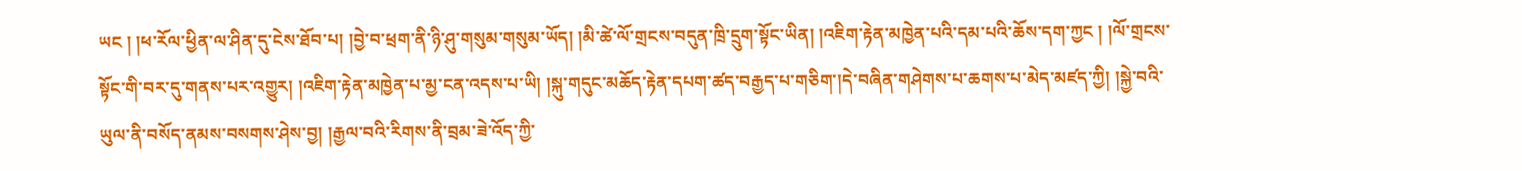ཡང ། །ཕ་རོལ་ཕྱིན་ལ་ཤིན་དུ་ངེས་ཐོབ་པ། །བྱེ་བ་ཕྲག་ནི་ཉི་ཤུ་གསུམ་གསུམ་ཡོད། །མི་ཚེ་ལོ་གྲངས་བདུན་ཁྲི་དྲུག་སྟོང་ཡིན། །འཇིག་རྟེན་མཁྱེན་པའི་དམ་པའི་ཆོས་དག་ཀྱང ། །ལོ་གྲངས་སྟོང་གི་བར་དུ་གནས་པར་འགྱུར། །འཇིག་རྟེན་མཁྱེན་པ་མྱ་ངན་འདས་པ་ཡི། །སྐུ་གདུང་མཆོད་རྟེན་དཔག་ཚད་བརྒྱད་པ་གཅིག་།དེ་བཞིན་གཤེགས་པ་ཆགས་པ་མེད་མཛད་ཀྱི། །སྐྱེ་བའི་ཡུལ་ནི་བསོད་ནམས་བསགས་ཤེས་བྱ། །རྒྱལ་བའི་རིགས་ནི་བྲམ་ཟེ་འོད་ཀྱི་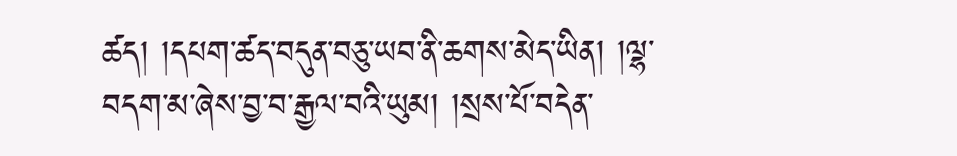ཚད། །དཔག་ཚད་བདུན་བཅུ་ཡབ་ནི་ཆགས་མེད་ཡིན། །ལྷ་བདག་མ་ཞེས་བྱ་བ་རྒྱལ་བའི་ཡུམ། །སྲས་པོ་བདེན་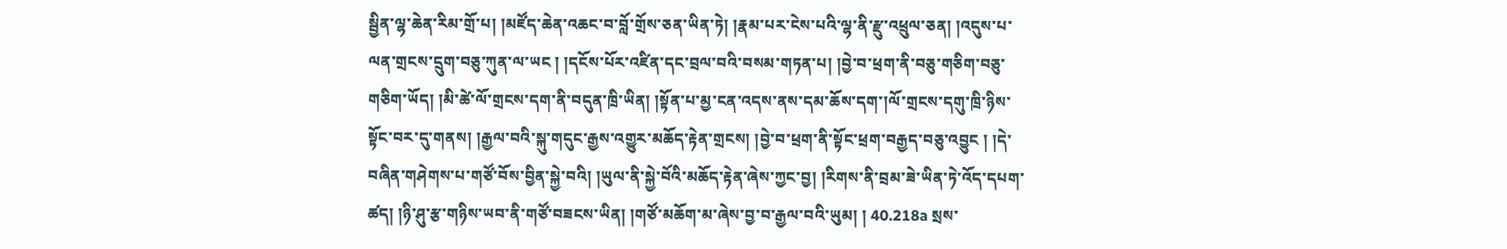སྦྱིན་ལྷ་ཆེན་རིམ་གྲོ་པ། །མཛོད་ཆེན་འཆང་བ་བློ་གྲོས་ཅན་ཡིན་ཏེ། །རྣམ་པར་ངེས་པའི་ལྷ་ནི་རྫུ་འཕྲུལ་ཅན། །འདུས་པ་ལན་གྲངས་དྲུག་བཅུ་ཀུན་ལ་ཡང ། །དངོས་པོར་འཛིན་དང་བྲལ་བའི་བསམ་གཏན་པ། །བྱེ་བ་ཕྲག་ནི་བཅུ་གཅིག་བཅུ་གཅིག་ཡོད། །མི་ཚེ་ལོ་གྲངས་དག་ནི་བདུན་ཁྲི་ཡིན། །སྟོན་པ་མྱ་ངན་འདས་ནས་དམ་ཆོས་དག་།ལོ་གྲངས་དགུ་ཁྲི་ཉིས་སྟོང་བར་དུ་གནས། །རྒྱལ་བའི་སྐུ་གདུང་རྒྱས་འགྱུར་མཆོད་རྟེན་གྲངས། །བྱེ་བ་ཕྲག་ནི་སྟོང་ཕྲག་བརྒྱད་བཅུ་འབྱུང ། །དེ་བཞིན་གཤེགས་པ་གཙོ་བོས་བྱིན་སྐྱེ་བའི། །ཡུལ་ནི་སྐྱེ་བོའི་མཆོད་རྟེན་ཞེས་ཀྱང་བྱ། །རིགས་ནི་བྲམ་ཟེ་ཡིན་ཏེ་འོད་དཔག་ཚད། །ཉི་ཤུ་རྩ་གཉིས་ཡབ་ནི་གཙོ་བཟངས་ཡིན། །གཙོ་མཆོག་མ་ཞེས་བྱ་བ་རྒྱལ་བའི་ཡུམ། ། 40.218a སྲས་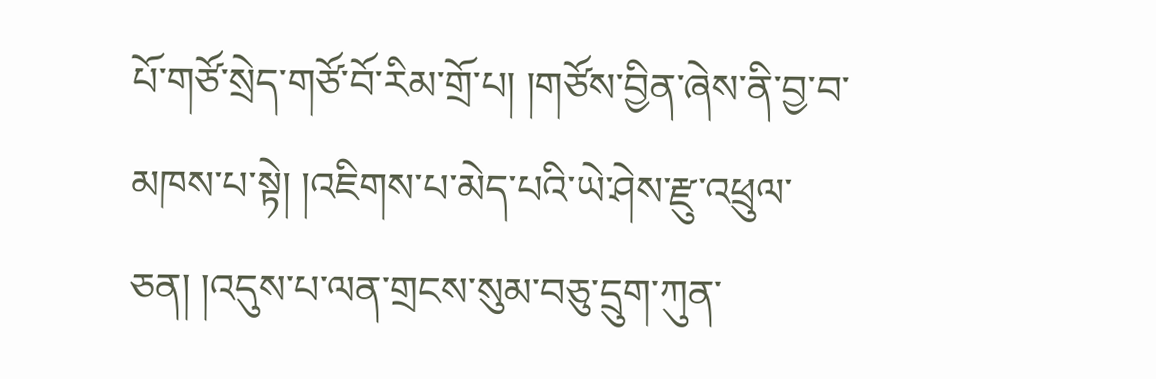པོ་གཙོ་སྲེད་གཙོ་བོ་རིམ་གྲོ་པ། །གཙོས་བྱིན་ཞེས་ནི་བྱ་བ་མཁས་པ་སྟེ། །འཇིགས་པ་མེད་པའི་ཡེ་ཤེས་རྫུ་འཕྲུལ་ཅན། །འདུས་པ་ལན་གྲངས་སུམ་བཅུ་དྲུག་ཀུན་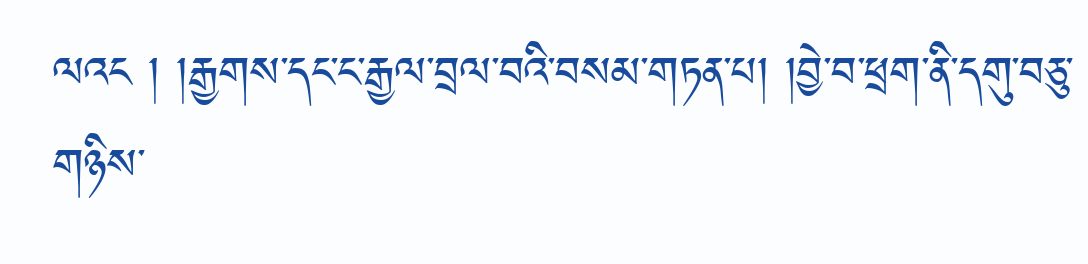ལའང ། །རྒྱགས་དང་ང་རྒྱལ་བྲལ་བའི་བསམ་གཏན་པ། །བྱེ་བ་ཕྲག་ནི་དགུ་བཅུ་གཉིས་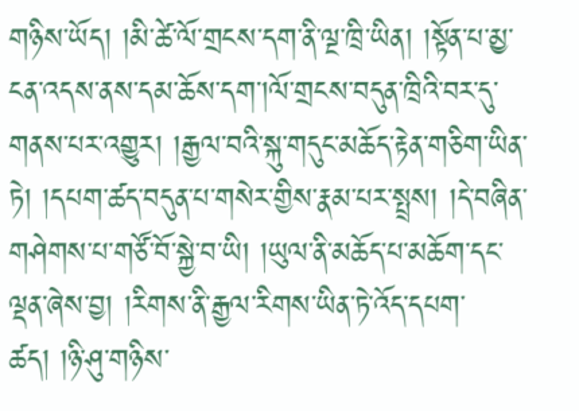གཉིས་ཡོད། །མི་ཚེ་ལོ་གྲངས་དག་ནི་ལྔ་ཁྲི་ཡིན། །སྟོན་པ་མྱ་ངན་འདས་ནས་དམ་ཆོས་དག་།ལོ་གྲངས་བདུན་ཁྲིའི་བར་དུ་གནས་པར་འགྱུར། །རྒྱལ་བའི་སྐུ་གདུང་མཆོད་རྟེན་གཅིག་ཡིན་ཏེ། །དཔག་ཚད་བདུན་པ་གསེར་གྱིས་རྣམ་པར་སྤྲས། །དེ་བཞིན་གཤེགས་པ་གཙོ་བོ་སྐྱེ་བ་ཡི། །ཡུལ་ནི་མཆོད་པ་མཆོག་དང་ལྡན་ཞེས་བྱ། །རིགས་ནི་རྒྱལ་རིགས་ཡིན་ཏེ་འོད་དཔག་ཚད། །ཉི་ཤུ་གཉིས་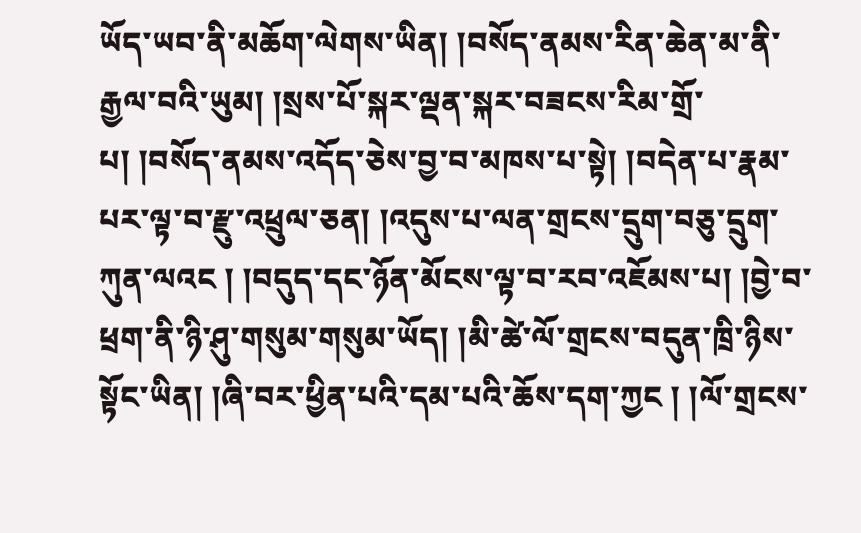ཡོད་ཡབ་ནི་མཆོག་ལེགས་ཡིན། །བསོད་ནམས་རིན་ཆེན་མ་ནི་རྒྱལ་བའི་ཡུམ། །སྲས་པོ་སྐར་ལྡན་སྐར་བཟངས་རིམ་གྲོ་པ། །བསོད་ནམས་འདོད་ཅེས་བྱ་བ་མཁས་པ་སྟེ། །བདེན་པ་རྣམ་པར་ལྟ་བ་རྫུ་འཕྲུལ་ཅན། །འདུས་པ་ལན་གྲངས་དྲུག་བཅུ་དྲུག་ཀུན་ལའང ། །བདུད་དང་ཉོན་མོངས་ལྟ་བ་རབ་འཇོམས་པ། །བྱེ་བ་ཕྲག་ནི་ཉི་ཤུ་གསུམ་གསུམ་ཡོད། །མི་ཚེ་ལོ་གྲངས་བདུན་ཁྲི་ཉིས་སྟོང་ཡིན། །ཞི་བར་ཕྱིན་པའི་དམ་པའི་ཆོས་དག་ཀྱང ། །ལོ་གྲངས་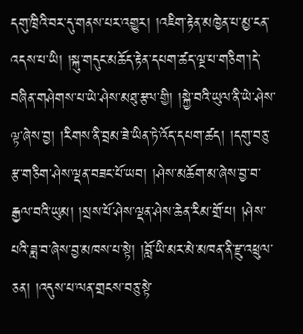དགུ་ཁྲིའི་བར་དུ་གནས་པར་འགྱུར། །འཇིག་རྟེན་མཁྱེན་པ་མྱ་ངན་འདས་པ་ཡི། །སྐུ་གདུང་མཆོད་རྟེན་དཔག་ཚད་ལྔ་པ་གཅིག་།དེ་བཞིན་གཤེགས་པ་ཡེ་ཤེས་མཐུ་རྩལ་གྱི། །སྐྱེ་བའི་ཡུལ་ནི་ཡེ་ཤེས་ལྟ་ཞེས་བྱ། །རིགས་ནི་བྲམ་ཟེ་ཡིན་ཏེ་འོད་དཔག་ཚད། །དགུ་བཅུ་རྩ་གཅིག་ཤེས་ལྡན་བཟང་པོ་ཡབ། །ཤེས་མཆོག་མ་ཞེས་བྱ་བ་རྒྱལ་བའི་ཡུམ། །སྲས་པོ་ཤེས་ལྡན་ཤེས་ཆེན་རིམ་གྲོ་པ། །ཤེས་པའི་ཟླ་བ་ཞེས་བྱ་མཁས་པ་སྟེ། །བློ་ཡི་མར་མེ་མཁན་ནི་རྫུ་འཕྲུལ་ཅན། །འདུས་པ་ལན་གྲངས་བཅུ་སྟེ་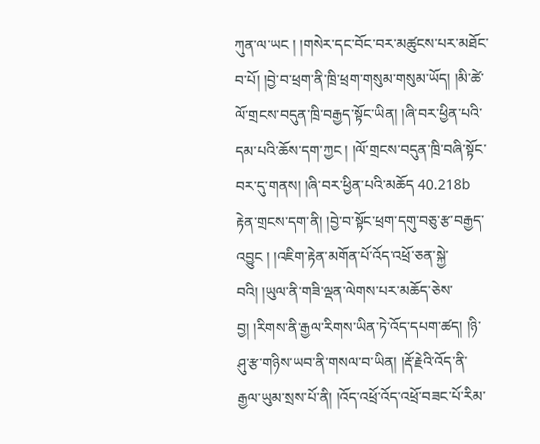ཀུན་ལ་ཡང ། །གསེར་དང་བོང་བར་མཚུངས་པར་མཐོང་བ་པོ། །བྱེ་བ་ཕྲག་ནི་ཁྲི་ཕྲག་གསུམ་གསུམ་ཡོད། །མི་ཚེ་ལོ་གྲངས་བདུན་ཁྲི་བརྒྱད་སྟོང་ཡིན། །ཞི་བར་ཕྱིན་པའི་དམ་པའི་ཆོས་དག་ཀྱང ། །ལོ་གྲངས་བདུན་ཁྲི་བཞི་སྟོང་བར་དུ་གནས། །ཞི་བར་ཕྱིན་པའི་མཆོད 40.218b རྟེན་གྲངས་དག་ནི། །བྱེ་བ་སྟོང་ཕྲག་དགུ་བཅུ་རྩ་བརྒྱད་འབྱུང ། །འཇིག་རྟེན་མགོན་པོ་འོད་འཕྲོ་ཅན་སྐྱེ་བའི། །ཡུལ་ནི་གཟི་ལྡན་ལེགས་པར་མཆོད་ཅེས་བྱ། །རིགས་ནི་རྒྱལ་རིགས་ཡིན་ཏེ་འོད་དཔག་ཚད། །ཉི་ཤུ་རྩ་གཉིས་ཡབ་ནི་གསལ་བ་ཡིན། །རྡོ་རྗེའི་འོད་ནི་རྒྱལ་ཡུམ་སྲས་པོ་ནི། །འོད་འཕྲོ་འོད་འཕྲོ་བཟང་པོ་རིམ་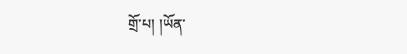གྲོ་པ། །ཡོན་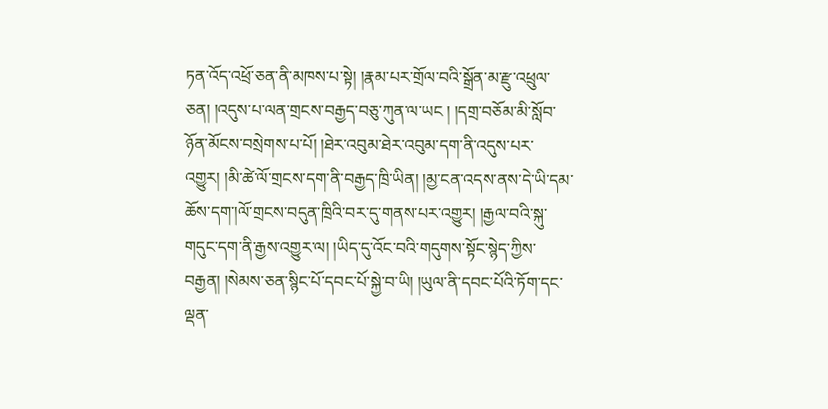ཏན་འོད་འཕྲོ་ཅན་ནི་མཁས་པ་སྟེ། །རྣམ་པར་གྲོལ་བའི་སྒྲོན་མ་རྫུ་འཕྲུལ་ཅན། །འདུས་པ་ལན་གྲངས་བརྒྱད་བཅུ་ཀུན་ལ་ཡང ། །དགྲ་བཅོམ་མི་སློབ་ཉོན་མོངས་བསྲེགས་པ་པོ། །ཐེར་འབུམ་ཐེར་འབུམ་དག་ནི་འདུས་པར་འགྱུར། །མི་ཚེ་ལོ་གྲངས་དག་ནི་བརྒྱད་ཁྲི་ཡིན། །མྱ་ངན་འདས་ནས་དེ་ཡི་དམ་ཆོས་དག་།ལོ་གྲངས་བདུན་ཁྲིའི་བར་དུ་གནས་པར་འགྱུར། །རྒྱལ་བའི་སྐུ་གདུང་དག་ནི་རྒྱས་འགྱུར་ལ། །ཡིད་དུ་འོང་བའི་གདུགས་སྟོང་སྙེད་ཀྱིས་བརྒྱན། །སེམས་ཅན་སྙིང་པོ་དབང་པོ་སྐྱེ་བ་ཡི། །ཡུལ་ནི་དབང་པོའི་ཏོག་དང་ལྡན་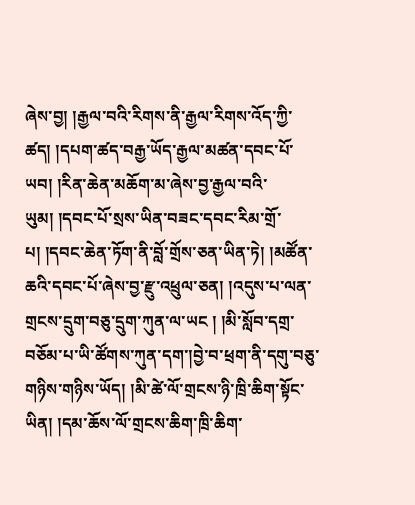ཞེས་བྱ། །རྒྱལ་བའི་རིགས་ནི་རྒྱལ་རིགས་འོད་ཀྱི་ཚད། །དཔག་ཚད་བརྒྱ་ཡོད་རྒྱལ་མཚན་དབང་པོ་ཡབ། །རིན་ཆེན་མཆོག་མ་ཞེས་བྱ་རྒྱལ་བའི་ཡུམ། །དབང་པོ་སྲས་ཡིན་བཟང་དབང་རིམ་གྲོ་པ། །དབང་ཆེན་ཏོག་ནི་བློ་གྲོས་ཅན་ཡིན་ཏེ། །མཚོན་ཆའི་དབང་པོ་ཞེས་བྱ་རྫུ་འཕྲུལ་ཅན། །འདུས་པ་ལན་གྲངས་དྲུག་བཅུ་དྲུག་ཀུན་ལ་ཡང ། །མི་སློབ་དགྲ་བཅོམ་པ་ཡི་ཚོགས་ཀུན་དག་།བྱེ་བ་ཕྲག་ནི་དགུ་བཅུ་གཉིས་གཉིས་ཡོད། །མི་ཚེ་ལོ་གྲངས་ཉི་ཁྲི་ཆིག་སྟོང་ཡིན། །དམ་ཆོས་ལོ་གྲངས་ཆིག་ཁྲི་ཆིག་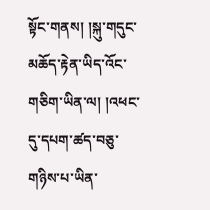སྟོང་གནས། །སྐུ་གདུང་མཆོད་རྟེན་ཡིད་འོང་གཅིག་ཡིན་ལ། །འཕང་དུ་དཔག་ཚད་བཅུ་གཉིས་པ་ཡིན་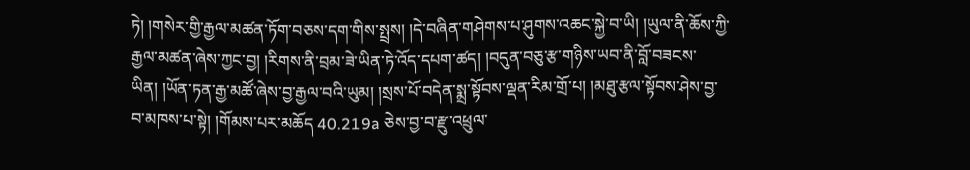ཏེ། །གསེར་གྱི་རྒྱལ་མཚན་ཏོག་བཅས་དག་གིས་སྤྲས། །དེ་བཞིན་གཤེགས་པ་ཤུགས་འཆང་སྐྱེ་བ་ཡི། །ཡུལ་ནི་ཆོས་ཀྱི་རྒྱལ་མཚན་ཞེས་ཀྱང་བྱ། །རིགས་ནི་བྲམ་ཟེ་ཡིན་ཏེ་འོད་དཔག་ཚད། །བདུན་བཅུ་རྩ་གཉིས་ཡབ་ནི་བློ་བཟངས་ཡིན། །ཡོན་ཏན་རྒྱ་མཚོ་ཞེས་བྱ་རྒྱལ་བའི་ཡུམ། །སྲས་པོ་བདེན་སྨྲ་སྟོབས་ལྡན་རིམ་གྲོ་པ། །མཐུ་རྩལ་སྟོབས་ཤེས་བྱ་བ་མཁས་པ་སྟེ། །གོམས་པར་མཆོད 40.219a ཅེས་བྱ་བ་རྫུ་འཕྲུལ་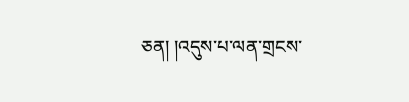ཅན། །འདུས་པ་ལན་གྲངས་